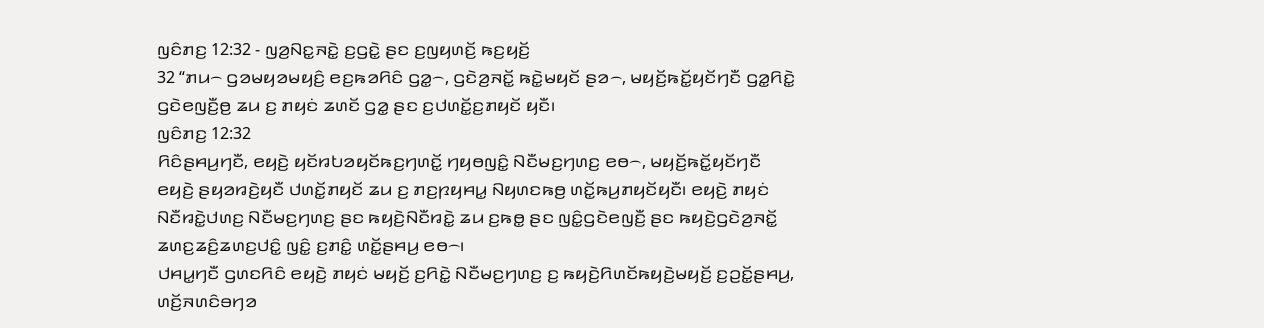ꤜꤢꤨꤊꤢ꤬ 12:32 - ꤜꤤ꤬ꤡꤢ꤭ꤏꤢꤧ꤭ ꤢ꤬ꤞꤢꤧ꤭ ꤔꤢ ꤢ꤬ꤜꤟꤛꤢꤩ꤬ ꤒꤢ꤬ꤟꤢꤩ꤬
32 “ꤊꤣ꤮ ꤞꤤꤗꤟꤤꤗꤟꤢꤨ꤬ ꤕꤢ꤬ꤒꤤꤖꤢꤨ ꤞꤤ꤭꤮, ꤞꤢꤧꤤ꤬ꤏꤢꤩ꤭ ꤒꤢꤧ꤭ꤗꤟꤢꤩ ꤔꤤ꤮, ꤗꤟꤢꤩ꤬ꤒꤢꤩ꤭ꤟꤢꤩꤚꤢꤪ ꤞꤤ꤭ꤖꤢꤧ꤭ ꤞꤢꤧꤕꤜꤢꤪ꤬ꤥ꤬ ꤘꤣ ꤢ꤬ ꤊꤟꤢꤦ ꤘꤛꤢꤩ ꤞꤤ꤭ ꤔꤢ ꤢ꤬ꤓꤛꤢꤩ꤭ꤢ꤬ꤊꤟꤢꤩ ꤟꤢꤪ꤯
ꤜꤢꤨꤊꤢ꤬ 12:32
ꤖꤢꤨꤔꤌꤣ꤬ꤚꤢꤪ, ꤕꤟꤢꤧ꤬ ꤟꤢꤩꤙꤝꤤꤟꤢꤩꤒꤢ꤬ꤚꤛꤢꤩ꤭ ꤚꤟꤥꤜꤢꤨ꤭ ꤡꤢꤪꤗꤢ꤬ꤚꤛꤢ꤬ ꤕꤥ꤮, ꤗꤟꤢꤩ꤬ꤒꤢꤩ꤭ꤟꤢꤩꤚꤢꤪ ꤕꤟꤢꤧ꤬ ꤔꤟꤤꤙꤢꤧ꤬ꤟꤢꤪ ꤓꤛꤢꤩ꤭ꤊꤟꤢꤩ ꤘꤣ ꤢ꤬ ꤊꤢ꤬ꤐꤟꤌꤣ꤭ ꤡꤟꤛꤢꤒꤥ꤬ ꤛꤢꤩ꤭ꤒꤣ꤬ꤊꤟꤢꤩꤟꤢꤪ꤯ ꤕꤟꤢꤧ꤬ ꤊꤟꤢꤦ ꤡꤢꤪꤙꤢꤧ꤭ꤓꤛꤢ꤬ ꤡꤢꤪꤗꤢ꤬ꤚꤛꤢ꤬ ꤔꤢ ꤒꤟꤢꤧ꤬ꤡꤢꤪꤙꤢꤧ꤭ ꤘꤣ ꤢ꤬ꤒꤥ꤭ ꤔꤢ ꤜꤢꤨ꤭ꤞꤢꤧꤕꤜꤢꤪ꤬ ꤔꤢ ꤒꤟꤢꤧ꤬ꤞꤢꤧꤤ꤬ꤏꤢꤩ꤭ ꤘꤛꤢ꤬ꤘꤢꤨ꤬ꤘꤛꤢ꤬ꤓꤢꤨ꤭ ꤜꤢꤨ꤭ ꤢ꤬ꤊꤢꤨ꤭ ꤛꤢꤩ꤭ꤔꤌꤣ꤬ ꤕꤥ꤮꤯
ꤓꤌꤣ꤭ꤚꤢꤪ ꤞꤛꤢꤖꤢꤨ ꤕꤟꤢꤧ꤬ ꤊꤟꤢꤦ ꤗꤟꤢꤩ꤬ ꤢ꤬ꤖꤢꤧ꤭ ꤡꤢꤪꤗꤢ꤬ꤚꤛꤢ꤬ ꤢ꤬ ꤒꤟꤢꤧ꤬ꤖꤛꤢꤩꤒꤟꤢꤧ꤬ꤗꤟꤢꤩ꤬ ꤢ꤬ꤑꤢꤩ꤭ꤔꤌꤣ꤬, ꤛꤢꤩ꤬ꤏꤛꤢꤨꤋꤚꤤ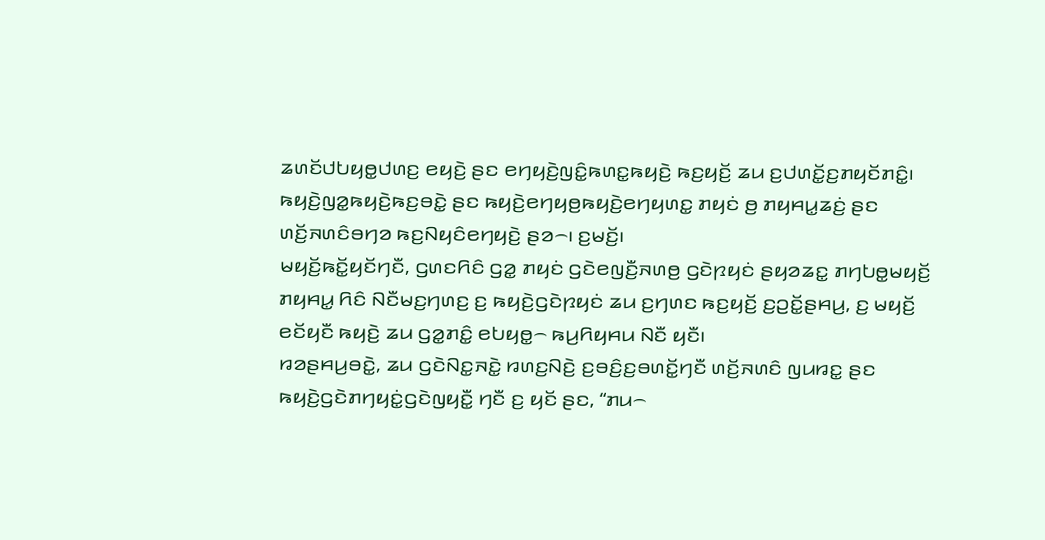ꤘꤛꤢꤩꤓꤝꤟꤥ꤭ꤓꤛꤢ꤬ ꤕꤟꤢꤧ꤬ ꤔꤢ ꤕꤚꤟꤢꤧ꤬ꤜꤢꤨ꤭ꤒꤛꤢ꤭ꤒꤟꤢꤧ꤬ ꤒꤢ꤬ꤟꤢꤩ꤬ ꤘꤣ ꤢ꤬ꤓꤛꤢꤩ꤭ꤢ꤬ꤊꤟꤢꤩꤊꤢꤨ꤭꤯ ꤒꤟꤢꤧ꤬ꤜꤤ꤭ꤒꤟꤢꤧ꤬ꤒꤢ꤬ꤋꤢꤧ꤭ ꤔꤢ ꤒꤟꤢꤧ꤬ꤕꤚꤟꤥ꤬ꤒꤟꤢꤧ꤬ꤕꤚꤟꤛꤢ꤭ ꤊꤟꤢꤦ ꤥ꤬ ꤊꤟꤌꤣ꤭ꤘꤢꤦ꤬ ꤔꤢ ꤛꤢꤩ꤬ꤏꤛꤢꤨꤋꤚꤤ ꤒꤢ꤬ꤡꤟꤢꤨꤕꤚꤟꤢꤧ꤬ ꤔꤤ꤮꤯ ꤢ꤬ꤗꤢꤩ꤬꤯
ꤗꤟꤢꤩ꤬ꤒꤢꤩ꤭ꤟꤢꤩꤚꤢꤪ, ꤞꤛꤢꤖꤢꤨ ꤞꤤ꤭ ꤊꤟꤢꤦ ꤞꤢꤧꤕꤜꤢꤪ꤬ꤏꤛꤥ꤬ ꤞꤢꤧꤐꤟꤢꤦ ꤔꤟꤤꤘꤢ꤭ ꤊꤚꤝꤥ꤭ꤗꤟꤢꤩ꤬ ꤊꤟꤌꤣ꤭ ꤖꤢꤨ ꤡꤢꤪꤗꤢ꤬ꤚꤛꤢ꤬ ꤢ꤬ ꤒꤟꤢꤧ꤬ꤞꤢꤧꤐꤟꤢꤦ ꤘꤣ ꤢ꤬ꤚꤛꤢ ꤒꤢ꤬ꤟꤢꤩ꤬ ꤢ꤬ꤑꤢꤩ꤭ꤔꤌꤣ꤬, ꤢ꤬ ꤗꤟꤢꤩ꤬ ꤕꤢꤩꤟꤢꤪ ꤒꤟꤢꤧ꤬ ꤘꤣ ꤞꤤ꤭ꤊꤢꤨ꤭ ꤕꤝꤟꤥ꤭꤮ ꤒꤣ꤬ꤖꤟꤌꤣ ꤡꤢꤪ ꤟꤢꤪ꤯
ꤙꤤꤔꤌꤣ꤬ꤋꤢꤧ꤭, ꤘꤣ ꤞꤢꤧꤡꤢ꤭ꤏꤢꤧ꤭ ꤙꤛꤢ꤬ꤡꤢꤧ꤬ ꤢ꤬ꤋꤢꤨ꤬ꤢ꤬ꤋꤛꤢꤩ꤭ꤚꤢꤪ ꤛꤢꤩ꤬ꤏꤛꤢꤨ ꤜꤣꤙꤢ꤭ ꤔꤢ ꤒꤟꤢꤧ꤬ꤞꤢꤧꤊꤚꤟꤢꤦ꤭ꤞꤢꤧꤜꤟꤢꤪ꤭ ꤚꤢꤪ ꤢ꤬ ꤟꤢꤩ ꤔꤢ, “ꤊꤣ꤮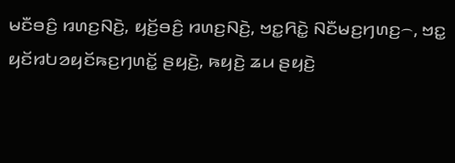ꤗꤢꤪꤋꤢꤨ꤬ ꤙꤛꤢ꤬ꤡꤢꤧ꤬, ꤟꤢꤩ꤬ꤋꤢꤨ꤬ ꤙꤛꤢ꤬ꤡꤢꤧ꤬, ꤠꤢ꤭ꤖꤢꤧ꤭ ꤡꤢꤪꤗꤢ꤬ꤚꤛꤢ꤬꤮, ꤠꤢ꤭ ꤟꤢꤩꤙꤝꤤꤟꤢꤩꤒꤢ꤬ꤚꤛꤢꤩ꤭ ꤔꤟꤢꤧ꤬, ꤒꤟꤢꤧ꤬ ꤘꤣ ꤔꤟꤢꤧ꤬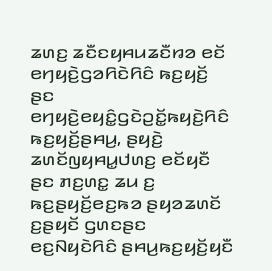ꤘꤛꤢ꤬ ꤘꤢꤪꤢꤟꤌꤣꤘꤢꤪꤙꤤ ꤕꤢꤩ ꤕꤚꤟꤢꤧ꤬ꤞꤤꤖꤢꤧꤖꤢꤨ ꤒꤢ꤬ꤟꤢꤩ꤬ ꤔꤢ ꤕꤚꤟꤢꤧ꤬ꤕꤟꤢꤨ꤭ꤞꤢꤧꤑꤢꤩ꤭ꤒꤟꤢꤧ꤬ꤖꤢꤨ ꤒꤢ꤬ꤟꤢꤩ꤬ꤔꤌꤣ꤬, ꤔꤟꤢꤧ꤬ ꤘꤛꤢꤩꤜꤟꤌꤣ꤭ꤓꤛꤢ꤬ ꤕꤢꤩꤟꤢꤪ ꤔꤢ ꤊꤢ꤬ꤛꤢ꤭ ꤘꤣ ꤢ꤬ ꤒꤢ꤬ꤔꤟꤢꤩ꤬ꤕꤢ꤬ꤒꤤ ꤔꤟꤤꤘꤛꤢꤩ ꤢ꤬ꤔꤟꤢꤩ ꤞꤛꤢꤔꤢ ꤕꤢ꤬ꤡꤟꤢꤧꤖꤢꤨ ꤔꤌꤣ꤬ꤒꤢ꤬ꤟꤢꤩ꤬ꤟꤢꤪ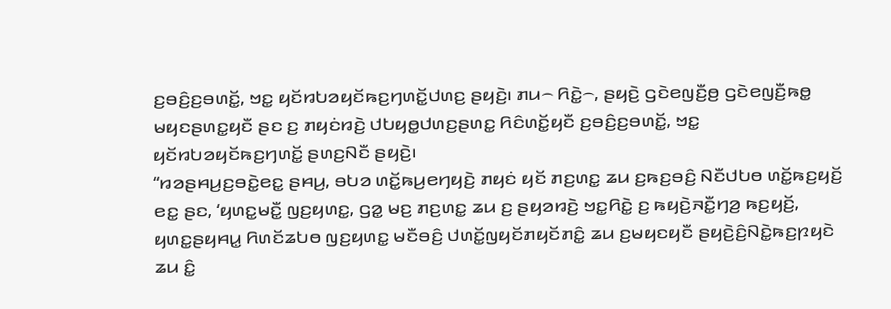ꤢ꤬ꤋꤢꤨ꤬ꤢ꤬ꤋꤛꤢꤩ꤭, ꤠꤢ꤭ ꤟꤢꤩꤙꤝꤤꤟꤢꤩꤒꤢ꤬ꤚꤛꤢꤩ꤭ꤓꤛꤢ꤬ ꤔꤟꤢꤧ꤬꤯ ꤊꤣ꤮ ꤖꤢꤧ꤭꤮, ꤔꤟꤢꤧ꤬ ꤞꤢꤧꤕꤜꤢꤪ꤬ꤥ꤬ ꤞꤢꤧꤕꤜꤢꤪ꤬ꤒꤥ꤭ ꤗꤟꤢꤔꤛꤢ꤭ꤟꤢꤪ ꤔꤢ ꤢ꤬ ꤊꤟꤢꤦꤙꤢꤧ꤬ ꤓꤝꤟꤥ꤭ꤓꤛꤢ꤬ꤔꤛꤢ꤭ ꤖꤢꤨꤛꤢꤩ꤭ꤟꤢꤪ ꤢ꤬ꤋꤢꤨ꤬ꤢ꤬ꤋꤛꤢꤩ꤭, ꤠꤢ꤭ ꤟꤢꤩꤙꤝꤤꤟꤢꤩꤒꤢ꤬ꤚꤛꤢꤩ꤭ ꤔꤛꤢ꤬ꤡꤢꤪ ꤔꤟꤢꤧ꤬꤯
“ꤙꤤꤔꤌꤣ꤬ꤢ꤬ꤋꤢꤧ꤭ꤕꤢ꤭ ꤔꤌꤣ꤬, ꤋꤝꤤ ꤛꤢꤩ꤭ꤒꤣ꤬ꤕꤚꤟꤢꤧ꤬ ꤊꤟꤢꤦ ꤟꤢꤩ ꤊꤢ꤬ꤛꤢ꤭ ꤘꤣ ꤢ꤬ꤒꤢ꤬ꤋꤢꤨ꤬ ꤡꤢꤪꤓꤝꤥ ꤛꤢꤩ꤭ꤒꤢ꤬ꤟꤢꤩ꤬ ꤕꤢ꤭ ꤔꤢ, ‘ꤟꤛꤢ꤭ꤗꤢꤪ꤭ ꤜꤢ꤬ꤟꤛꤢ꤭, ꤞꤤ꤭ ꤗꤢ꤬ ꤊꤢ꤬ꤛꤢ꤭ ꤘꤣ ꤢ꤬ ꤔꤟꤤꤙꤢꤧ꤬ ꤠꤢ꤭ꤖꤢꤧ꤭ ꤢ꤬ ꤒꤟꤢꤧ꤬ꤏꤢꤪ꤭ꤚꤤ꤬ ꤒꤢ꤬ꤟꤢꤩ꤬, ꤟꤛꤢ꤭ꤔꤟꤌꤣ꤭ ꤖꤛꤢꤩꤘꤝꤥ ꤜꤢ꤬ꤟꤛꤢ꤭ ꤗꤢꤪꤋꤢꤨ꤬ ꤓꤛꤢꤩ꤭ꤜꤟꤢꤩꤊꤟꤢꤩꤊꤢꤨ꤭ ꤘꤣ ꤢ꤬ꤗꤟꤢꤟꤢꤪ ꤔꤟꤢꤧ꤬ꤢꤨ꤬ꤡꤢꤧ꤭ꤒꤢ꤬ꤐꤟꤢꤧ ꤘꤣ ꤢꤨ꤭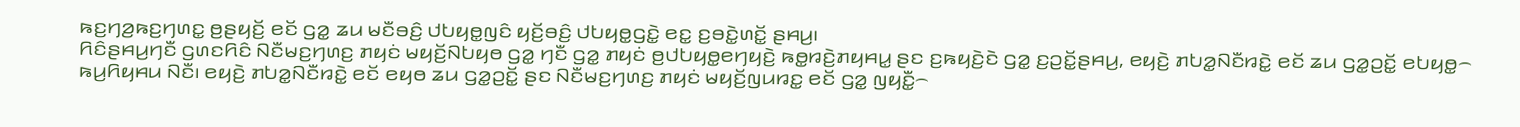ꤒꤢ꤬ꤚꤤ꤬ꤒꤢ꤬ꤚꤛꤢ꤭ ꤥ꤬ꤔꤟꤢꤩ꤬ ꤕꤢꤩ ꤞꤤ꤭ ꤘꤣ ꤗꤢꤪꤋꤢꤨ꤬ ꤓꤝꤟꤥ꤭ꤜꤢꤨ ꤟꤢꤩ꤬ꤋꤢꤨ꤬ ꤓꤝꤟꤥ꤭ꤞꤢꤧ꤭ ꤕꤢ꤭ ꤢ꤬ꤋꤢꤧ꤭ꤛꤢꤩ꤭ ꤔꤌꤣ꤬꤯
ꤖꤢꤨꤔꤌꤣ꤬ꤚꤢꤪ ꤞꤛꤢꤖꤢꤨ ꤡꤢꤪꤗꤢ꤬ꤚꤛꤢ꤬ ꤊꤟꤢꤦ ꤗꤟꤢꤩ꤬ꤡꤝꤟꤥ ꤞꤤ꤭ ꤚꤢꤪ ꤞꤤ꤭ ꤊꤟꤢꤦ ꤥ꤬ꤓꤝꤟꤥ꤭ꤕꤚꤟꤢꤧ꤬ ꤒꤥ꤭ꤙꤢꤧ꤬ꤊꤟꤌꤣ꤭ ꤔꤢ ꤢ꤬ꤒꤟꤢꤧ꤬ꤢꤧ ꤞꤤ꤭ ꤢ꤬ꤑꤢꤩ꤭ꤔꤌꤣ꤬, ꤕꤟꤢꤧ꤬ ꤊꤝꤤ꤭ꤡꤢꤪꤙꤢꤧ꤭ ꤕꤢꤩ ꤘꤣ ꤞꤤ꤭ꤑꤢꤩ꤭ ꤕꤝꤟꤥ꤭꤮ ꤒꤣ꤬ꤖꤟꤌꤣ ꤡꤢꤪ꤯ ꤕꤟꤢꤧ꤬ ꤊꤝꤤ꤭ꤡꤢꤪꤙꤢꤧ꤭ ꤕꤢꤩ ꤕꤟꤥ ꤘꤣ ꤞꤤ꤭ꤑꤢꤩ꤭ ꤔꤢ ꤡꤢꤪꤗꤢ꤬ꤚꤛꤢ꤬ ꤊꤟꤢꤦ ꤗꤟꤢꤩ꤬ꤜꤣꤙꤢ꤭ ꤕꤢꤩ ꤞꤤ꤭ ꤜꤟꤢꤪ꤭꤮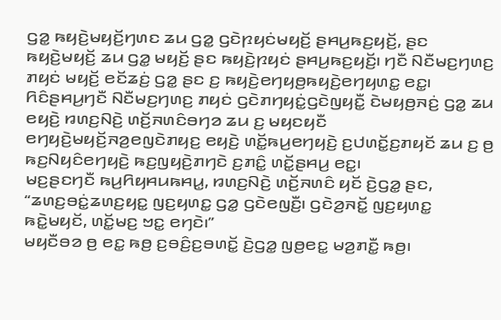ꤞꤤ꤭ ꤒꤟꤢꤧ꤬ꤗꤟꤢꤩ꤬ꤚꤛꤢ ꤘꤣ ꤞꤤ꤭ ꤞꤢꤧꤐꤟꤢꤦꤗꤟꤢꤩ꤬ ꤔꤌꤣ꤬ꤒꤢ꤬ꤟꤢꤩ꤬, ꤔꤢ ꤒꤟꤢꤧ꤬ꤗꤟꤢꤩ꤬ ꤘꤣ ꤞꤤ꤭ ꤗꤟꤢꤩ꤬ ꤔꤢ ꤒꤟꤢꤧ꤬ꤐꤟꤢꤦ ꤔꤌꤣ꤬ꤒꤢ꤬ꤟꤢꤩ꤬꤯ ꤚꤢꤪ ꤡꤢꤪꤗꤢ꤬ꤚꤛꤢ꤬ ꤊꤟꤢꤦ ꤗꤟꤢꤩ꤬ ꤕꤢꤩꤘꤢꤦ꤬ ꤞꤤ꤭ ꤔꤢ ꤢ꤬ ꤒꤟꤢꤧ꤬ꤕꤚꤟꤥ꤬ꤒꤟꤢꤧ꤬ꤕꤚꤟꤛꤢ꤭ ꤕꤢ꤭꤯
ꤖꤢꤨꤔꤌꤣ꤬ꤚꤢꤪ ꤡꤢꤪꤗꤢ꤬ꤚꤛꤢ꤬ ꤊꤟꤢꤦ ꤞꤢꤧꤊꤚꤟꤢꤦ꤭ꤞꤢꤧꤜꤟꤢꤪ꤭ ꤢꤧꤗꤟꤥ꤬ꤏꤢꤦ꤬ ꤞꤤ꤭ ꤘꤣ ꤕꤟꤢꤧ꤬ ꤙꤛꤢ꤬ꤡꤢꤧ꤬ ꤛꤢꤩ꤬ꤏꤛꤢꤨꤋꤚꤤ ꤘꤣ ꤢ꤬ ꤗꤟꤢꤟꤢꤪ ꤕꤚꤟꤢꤧ꤬ꤗꤟꤢꤩ꤬ꤏꤤ꤬ꤕꤜꤢꤧꤊꤟꤢ꤬ ꤕꤟꤢꤧ꤬ ꤛꤢꤩ꤭ꤒꤣ꤬ꤕꤚꤟꤢꤧ꤬ ꤢ꤬ꤓꤛꤢꤩ꤭ꤢ꤬ꤊꤟꤢꤩ ꤘꤣ ꤢ꤬ ꤥ꤬ ꤒꤢ꤬ꤡꤟꤢꤨꤕꤚꤟꤢꤧ꤬ ꤒꤢ꤬ꤜꤟꤢꤧ꤬ꤊꤚꤢꤧ ꤢ꤬ꤊꤢꤨ꤭ ꤛꤢꤩ꤭ꤔꤌꤣ꤬ ꤕꤢ꤭꤯
ꤗꤢ꤬ꤔꤢꤚꤢꤪ ꤒꤣ꤬ꤖꤟꤌꤣꤒꤌꤣ꤭, ꤙꤛꤢ꤬ꤡꤢꤧ꤬ ꤛꤢꤩ꤬ꤏꤛꤢꤨ ꤟꤢꤩ ꤢꤧ꤬ꤞꤤ꤭ ꤔꤢ, “ꤘꤛꤢ꤬ꤋꤢꤦ꤭ꤘꤛꤢ꤬ꤟꤢ꤭ ꤜꤢ꤬ꤟꤛꤢ꤭ ꤞꤤ꤭ ꤞꤢꤧꤕꤜꤢꤪ꤬꤯ ꤞꤢꤧꤤ꤬ꤏꤢꤩ꤭ ꤜꤢ꤬ꤟꤛꤢ꤭ ꤒꤢꤧ꤭ꤗꤟꤢꤩ, ꤛꤢꤩ꤭ꤗꤢ꤬ ꤠꤢ꤭ ꤕꤚꤢꤧ꤯”
ꤗꤟꤢꤪꤋꤤ ꤥ꤬ ꤕꤢ꤭ ꤒꤥ꤬ ꤢ꤬ꤋꤢꤨ꤬ꤢ꤬ꤋꤛꤢꤩ꤭ ꤢꤧ꤬ꤞꤤ꤭ ꤜꤥ꤬ꤕꤢ꤭ ꤗꤤ꤬ꤊꤢꤪ꤭ ꤒꤥ꤬꤯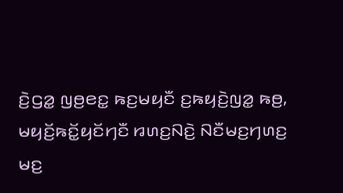ꤢꤧ꤬ꤞꤤ꤭ ꤜꤥ꤬ꤕꤢ꤭ ꤒꤢ꤬ꤗꤟꤢꤪ ꤢ꤬ꤒꤟꤢꤧ꤬ꤜꤤ꤭ ꤒꤥ꤬, ꤗꤟꤢꤩ꤬ꤒꤢꤩ꤭ꤟꤢꤩꤚꤢꤪ ꤙꤛꤢ꤬ꤡꤢꤧ꤬ ꤡꤢꤪꤗꤢ꤬ꤚꤛꤢ꤬ ꤗꤢ꤬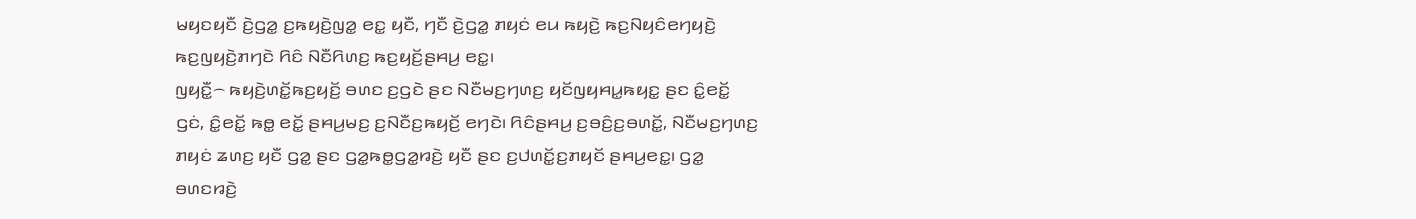ꤗꤟꤢꤟꤢꤪ ꤢꤧ꤬ꤞꤤ꤭ ꤢ꤬ꤒꤟꤢꤧ꤬ꤜꤤ꤭ ꤕꤢ꤭ ꤟꤢꤪ, ꤚꤢꤪ ꤢꤧ꤬ꤞꤤ꤭ ꤊꤟꤢꤦ ꤕꤣ ꤒꤟꤢꤧ꤬ ꤒꤢ꤬ꤡꤟꤢꤨꤕꤚꤟꤢꤧ꤬ ꤒꤢ꤬ꤜꤟꤢꤧ꤬ꤊꤚꤢꤧ ꤖꤢꤨ ꤡꤢꤪꤖꤛꤢ꤬ ꤒꤢ꤬ꤟꤢꤩ꤬ꤔꤌꤣ꤬ ꤕꤢ꤭꤯
ꤜꤟꤢꤪ꤭꤮ ꤒꤟꤢꤧ꤬ꤛꤢꤩ꤭ꤒꤢ꤬ꤟꤢꤩ꤬ ꤋꤛꤢ ꤢ꤬ꤞꤢꤧ ꤔꤢ ꤡꤢꤪꤗꤢ꤬ꤚꤛꤢ꤬ ꤟꤢꤩꤜꤟꤌꤣ꤭ꤒꤟꤢ꤭ ꤔꤢ ꤢꤨ꤭ꤕꤢꤩ꤭ ꤞꤢꤦ, ꤢꤨ꤭ꤕꤢꤩ꤭ ꤒꤥ꤭ ꤕꤢꤩ꤭ ꤔꤌꤣ꤬ꤗꤢ꤬ ꤢ꤬ꤡꤢꤪꤢ꤬ꤒꤟꤢꤩ꤬ ꤕꤚꤢꤧ꤯ ꤖꤢꤨꤔꤌꤣ꤬ ꤢ꤬ꤋꤢꤨ꤬ꤢ꤬ꤋꤛꤢꤩ꤭, ꤡꤢꤪꤗꤢ꤬ꤚꤛꤢ꤬ ꤊꤟꤢꤦ ꤘꤛꤢ꤬ ꤟꤢꤪ ꤞꤤ꤭ ꤔꤢ ꤞꤤ꤭ꤒꤥ꤭ꤞꤤ꤭ꤙꤢꤧ꤬ ꤟꤢꤪ ꤔꤢ ꤢ꤬ꤓꤛꤢꤩ꤭ꤢ꤬ꤊꤟꤢꤩ ꤔꤌꤣ꤬ꤕꤢ꤭꤯ ꤞꤤ꤭ ꤋꤛꤢꤙꤢꤧ꤬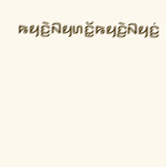ꤒꤟꤢꤧ꤬ꤡꤟꤛꤢꤩ꤭ꤒꤟꤢꤧ꤬ꤡꤟꤢꤦ꤬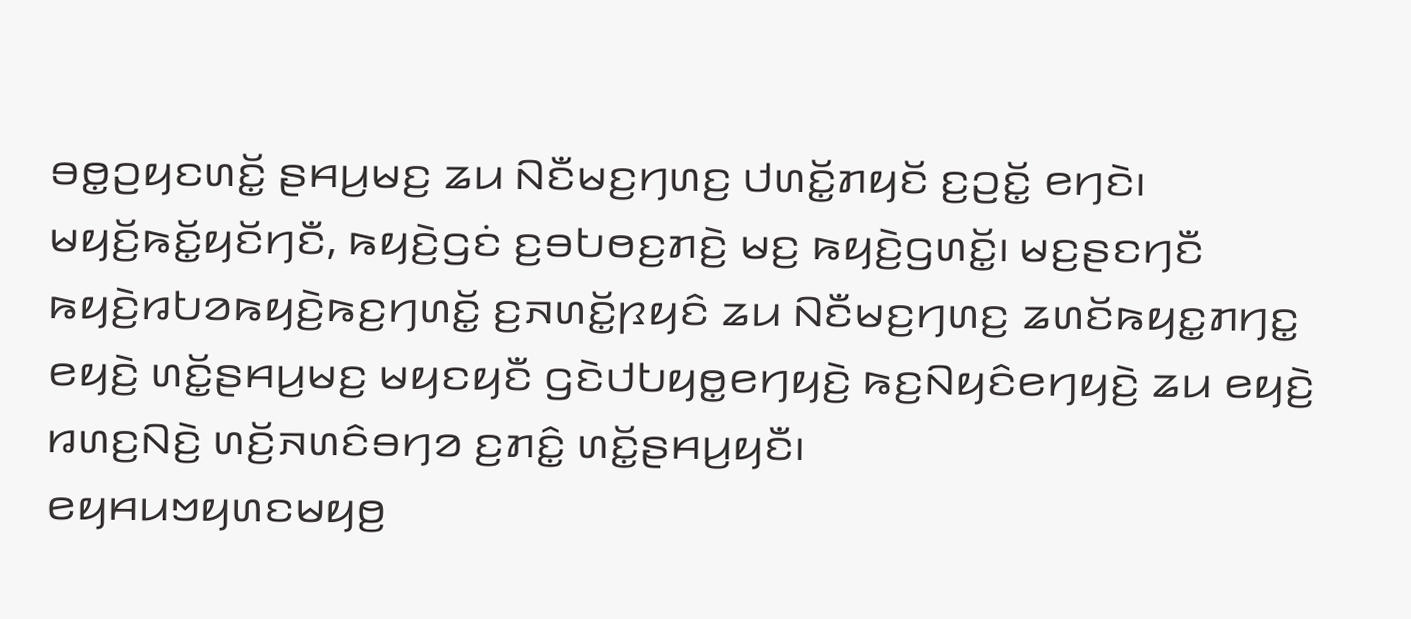ꤋꤥ꤭ꤑꤟꤢꤛꤢꤩ꤭ ꤔꤌꤣ꤬ꤗꤢ꤬ ꤘꤣ ꤡꤢꤪꤗꤢ꤬ꤚꤛꤢ꤬ ꤓꤛꤢꤩ꤭ꤊꤟꤢꤩ ꤢ꤬ꤑꤢꤩ꤭ ꤕꤚꤢꤧ꤯
ꤗꤟꤢꤩ꤬ꤒꤢꤩ꤭ꤟꤢꤩꤚꤢꤪ, ꤒꤟꤢꤧ꤬ꤞꤢꤦ ꤢ꤬ꤋꤝꤥꤢ꤬ꤊꤢꤧ꤬ ꤗꤢ꤬ ꤒꤟꤢꤧ꤬ꤞꤛꤢꤩ꤭꤯ ꤗꤢ꤬ꤔꤢꤚꤢꤪ ꤒꤟꤢꤧ꤬ꤙꤝꤤꤒꤟꤢꤧ꤬ꤒꤢ꤬ꤚꤛꤢꤩ꤭ ꤢ꤬ꤏꤛꤢꤩ꤭ꤐꤟꤢꤨ ꤘꤣ ꤡꤢꤪꤗꤢ꤬ꤚꤛꤢ꤬ ꤘꤛꤢꤩꤒꤟꤢ꤭ꤊꤚꤢ꤭ ꤕꤟꤢꤧ꤬ ꤛꤢꤩ꤭ꤔꤌꤣ꤬ꤗꤢ꤬ ꤗꤟꤢꤟꤢꤪ ꤞꤢꤧꤓꤝꤟꤥ꤭ꤕꤚꤟꤢꤧ꤬ ꤒꤢ꤬ꤡꤟꤢꤨꤕꤚꤟꤢꤧ꤬ ꤘꤣ ꤕꤟꤢꤧ꤬ ꤙꤛꤢ꤬ꤡꤢꤧ꤬ ꤛꤢꤩ꤬ꤏꤛꤢꤨꤋꤚꤤ ꤢ꤬ꤊꤢꤨ꤭ ꤛꤢꤩ꤭ꤔꤌꤣ꤬ꤟꤢꤪ꤯
ꤕꤟꤌꤣꤠꤟꤛꤢꤗꤟꤥ꤬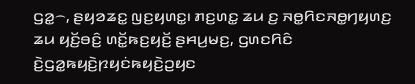ꤞꤤ꤭꤮, ꤔꤟꤤꤘꤢ꤭ ꤜꤢ꤬ꤟꤛꤢ꤭꤯ ꤊꤢ꤬ꤛꤢ꤭ ꤘꤣ ꤢ꤬ ꤏꤥ꤭ꤖꤢꤏꤥ꤭ꤚꤟꤛꤢ꤬ ꤘꤣ ꤟꤢꤩ꤬ꤋꤢꤨ꤬ ꤛꤢꤩ꤭ꤒꤢ꤬ꤟꤢꤩ꤬ ꤔꤌꤣ꤬ꤗꤢ꤬, ꤞꤛꤢꤖꤢꤨ ꤢꤧ꤬ꤞꤤ꤭ꤒꤟꤢꤧ꤬ꤐꤟꤢꤦꤒꤟꤢꤧ꤬ꤑꤟꤢ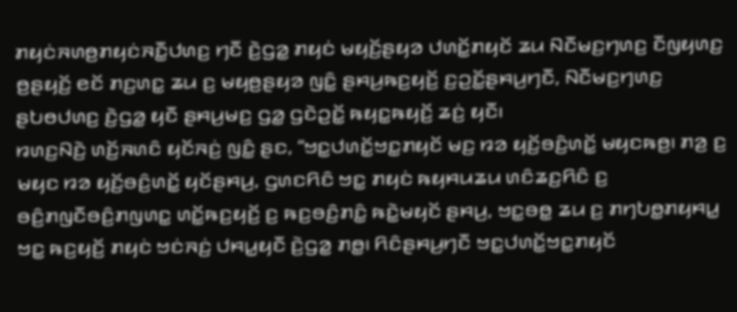ꤊꤟꤢꤦꤏꤛꤥ꤬ꤊꤟꤢꤦꤏꤢꤪ꤭ꤓꤛꤢ꤬ ꤚꤢꤪ ꤢꤧ꤬ꤞꤤ꤭ ꤊꤟꤢꤦ ꤗꤟꤢꤩ꤬ꤔꤟꤤ ꤓꤛꤢꤩ꤭ꤊꤟꤢꤩ ꤘꤣ ꤡꤢꤪꤗꤢ꤬ꤚꤛꤢ꤬ ꤢꤪꤜꤟꤛꤢ꤬ ꤥ꤬ꤔꤟꤢꤩ꤬ ꤕꤢꤩ ꤊꤢ꤬ꤛꤢ꤭ ꤘꤣ ꤢ꤬ ꤗꤟꤥ꤬ꤔꤟꤤ ꤜꤢꤨ꤭ ꤔꤌꤣ꤬ꤒꤢ꤬ꤟꤢꤩ꤬ ꤢ꤬ꤑꤢꤩ꤭ꤔꤌꤣ꤬ꤚꤢꤪ, ꤡꤢꤪꤗꤢ꤬ꤚꤛꤢ꤬ ꤔꤝꤥꤓꤛꤢ꤬ ꤢꤧ꤬ꤞꤤ꤭ ꤟꤢꤪ ꤔꤌꤣ꤬ꤗꤢ꤬ ꤞꤤ꤭ ꤞꤢꤧꤑꤢꤩ꤭ ꤒꤟꤢ꤭ꤒꤟꤢꤩ꤬ ꤘꤢꤦ꤬ ꤟꤢꤪ꤯
ꤙꤛꤢ꤬ꤡꤢꤧ꤬ ꤛꤢꤩ꤬ꤏꤛꤢꤨ ꤟꤢꤩꤏꤢꤦ꤬ ꤜꤢꤨ꤭ ꤔꤢ, “ꤠꤢ꤭ꤓꤛꤢꤩ꤭ꤠꤢ꤭ꤊꤟꤢꤩ ꤗꤢ꤬ ꤙꤤ ꤟꤢꤩ꤬ꤋꤢꤨ꤬ꤛꤢꤩ꤭ ꤗꤟꤢꤒꤥ꤬꤯ ꤊꤤ꤬ ꤢ꤬ ꤗꤟꤢ ꤙꤤ ꤟꤢꤩ꤬ꤋꤢꤨ꤬ꤛꤢꤩ꤭ ꤟꤢꤩꤔꤌꤣ꤬, ꤞꤛꤢꤖꤢꤨ ꤠꤢ꤭ ꤊꤟꤢꤦ ꤒꤟꤌꤣꤘꤣ ꤛꤢꤨꤘꤢ꤬ꤖꤢꤨ ꤢ꤬ ꤋꤢꤨ꤬ꤊꤜꤢꤪꤋꤢꤨ꤬ꤊꤜꤛꤢ꤭ ꤛꤢꤩ꤭ꤒꤢ꤬ꤟꤢꤩ꤬ ꤢ꤬ ꤒꤢ꤬ꤋꤢꤨ꤬ꤊꤢꤨ꤭ ꤒꤢꤧ꤭ꤗꤟꤢꤩ ꤔꤌꤣ꤬, ꤠꤢ꤭ꤋꤥ꤭ ꤘꤣ ꤢ꤬ ꤊꤚꤝꤥ꤭ꤊꤟꤌꤣ꤭ ꤠꤢ꤭ ꤒꤢ꤬ꤟꤢꤩ꤬ ꤊꤟꤢꤦ ꤠꤢꤦꤏꤢꤦ꤬ ꤓꤌꤣ꤭ꤟꤢꤪ ꤢꤧ꤬ꤞꤤ꤭ ꤊꤥ꤭꤯ ꤖꤢꤨꤔꤌꤣ꤬ꤚꤢꤪ ꤠꤢ꤭ꤓꤛꤢꤩ꤭ꤠꤢ꤭ꤊꤟꤢꤩ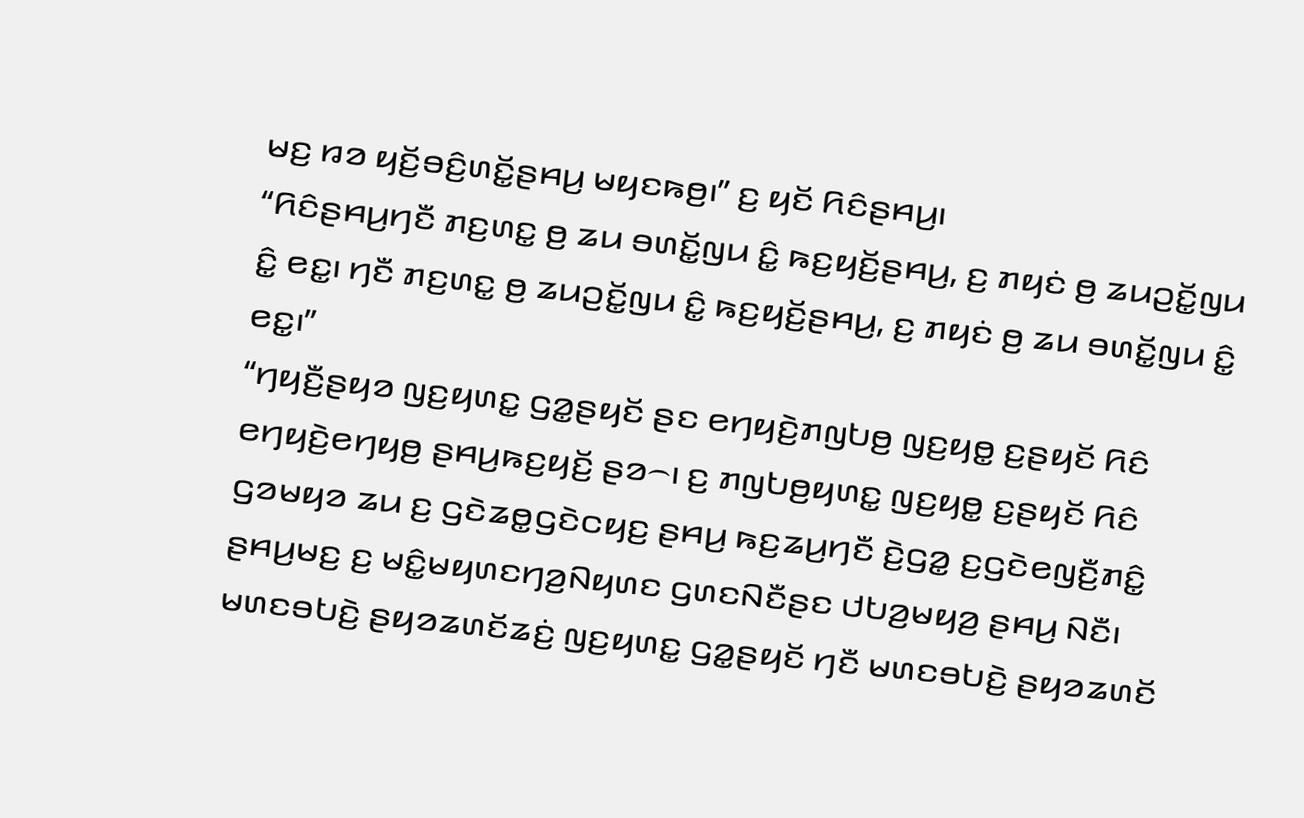ꤗꤢ꤬ ꤙꤤ ꤟꤢꤩ꤬ꤋꤢꤨ꤬ꤛꤢꤩ꤭ꤔꤌꤣ꤬ ꤗꤟꤢꤒꤥ꤬꤯” ꤢ꤬ ꤟꤢꤩ ꤖꤢꤨꤔꤌꤣ꤬꤯
“ꤖꤢꤨꤔꤌꤣ꤬ꤚꤢꤪ ꤊꤢ꤬ꤛꤢ꤭ ꤥ꤬ ꤘꤣ ꤋꤛꤢꤩ꤭ꤜꤣ ꤢꤨ꤭ ꤒꤢ꤬ꤟꤢꤩ꤬ꤔꤌꤣ꤬, ꤢ꤬ ꤊꤟꤢꤦ ꤥ꤬ ꤘꤣꤑꤢꤩ꤭ꤜꤣ ꤢꤨ꤭ ꤕꤢ꤭꤯ ꤚꤢꤪ ꤊꤢ꤬ꤛꤢ꤭ ꤥ꤬ ꤘꤣꤑꤢꤩ꤭ꤜꤣ ꤢꤨ꤭ ꤒꤢ꤬ꤟꤢꤩ꤬ꤔꤌꤣ꤬, ꤢ꤬ ꤊꤟꤢꤦ ꤥ꤬ ꤘꤣ ꤋꤛꤢꤩ꤭ꤜꤣ ꤢꤨ꤭ ꤕꤢ꤭꤯”
“ꤚꤟꤢꤪ꤬ꤔꤟꤤ ꤜꤢ꤬ꤟꤛꤢ꤭ ꤞꤤ꤭ꤔꤟꤢꤩ ꤔꤢ ꤕꤚꤟꤢꤧ꤬ꤊꤜꤝꤥ꤬ ꤜꤢ꤬ꤟꤥ꤭ ꤢ꤬ꤔꤟꤢꤩ ꤖꤢꤨ ꤕꤚꤟꤢꤧ꤬ꤕꤚꤟꤥ꤬ ꤔꤌꤣ꤬ꤒꤢ꤬ꤟꤢꤩ꤬ ꤔꤤ꤮꤯ ꤢ꤬ ꤊꤜꤝꤥ꤬ꤟꤛꤢ꤭ ꤜꤢ꤬ꤟꤥ꤭ ꤢ꤬ꤔꤟꤢꤩ ꤖꤢꤨ ꤞꤤꤗꤟꤤ ꤘꤣ ꤢ꤬ ꤞꤢꤧꤘꤥ꤭ꤞꤢꤧꤍꤟꤢ꤬ ꤔꤌꤣ꤬ ꤒꤢ꤬ꤘꤣ꤬ꤚꤢꤪ ꤢꤧ꤬ꤞꤤ꤭ ꤢ꤬ꤞꤢꤧꤕꤜꤢꤪ꤬ꤊꤢꤨ꤭ ꤔꤌꤣ꤬ꤗꤢ꤬ ꤢ꤬ ꤗꤢꤨ꤭ꤗꤟꤛꤢꤚꤤ꤬ꤡꤟꤛꤢ ꤞꤛꤢꤡꤢꤪꤔꤢ ꤓꤝꤤ꤬ꤗꤟꤤ꤬ ꤔꤌꤣ꤬ ꤡꤢꤪ꤯
ꤗꤛꤢꤋꤝꤢꤧ꤬ ꤔꤟꤤꤘꤛꤢꤩꤘꤢꤦ꤬ ꤜꤢ꤬ꤟꤛꤢ꤭ ꤞꤤ꤭ꤔꤟꤢꤩ ꤚꤢꤪ ꤗꤛꤢꤋꤝꤢꤧ꤬ ꤔꤟꤤꤘꤛꤢꤩ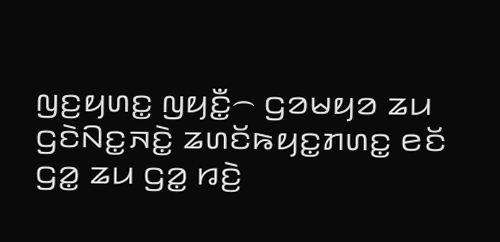ꤜꤢ꤬ꤟꤛꤢ꤭ ꤜꤟꤢꤪ꤭꤮ ꤞꤤꤗꤟꤤ ꤘꤣ ꤞꤢꤧꤡꤢ꤭ꤏꤢꤧ꤭ ꤘꤛꤢꤩꤒꤟꤢ꤭ꤊꤛꤢ꤭ ꤕꤢꤩ ꤞꤤ꤭ ꤘꤣ ꤞꤤ꤭ ꤙꤢꤧ꤬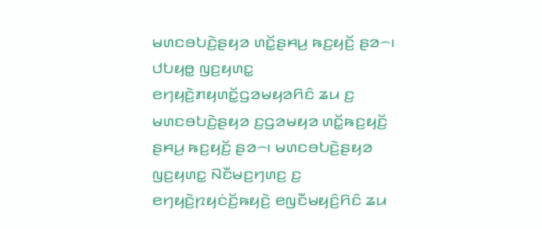ꤗꤛꤢꤋꤝꤢꤧ꤬ꤔꤟꤤ ꤛꤢꤩ꤭ꤔꤌꤣ꤬ ꤒꤢ꤬ꤟꤢꤩ꤬ ꤔꤤ꤮꤯ ꤓꤝꤟꤥ꤭ ꤜꤢ꤬ꤟꤛꤢ꤭ ꤕꤚꤟꤢꤧ꤬ꤊꤟꤛꤢꤩ꤭ꤞꤤꤗꤟꤤꤖꤢꤨ ꤘꤣ ꤢ꤬ ꤗꤛꤢꤋꤝꤢꤧ꤬ꤔꤟꤤ ꤢ꤬ꤞꤤꤗꤟꤤ ꤛꤢꤩ꤭ꤒꤢ꤬ꤟꤢꤩ꤬ ꤔꤌꤣ꤬ ꤒꤢ꤬ꤟꤢꤩ꤬ ꤔꤤ꤮꤯ ꤗꤛꤢꤋꤝꤢꤧ꤬ꤔꤟꤤ ꤜꤢ꤬ꤟꤛꤢ꤭ ꤡꤢꤪꤗꤢ꤬ꤚꤛꤢ꤬ ꤢ꤬ ꤕꤚꤟꤢꤧ꤬ꤐꤟꤢꤦꤢꤩ꤬ꤒꤟꤢꤧ꤬ ꤕꤜꤢꤪꤗꤟꤢꤨ꤬ꤖꤢꤨ ꤘꤣ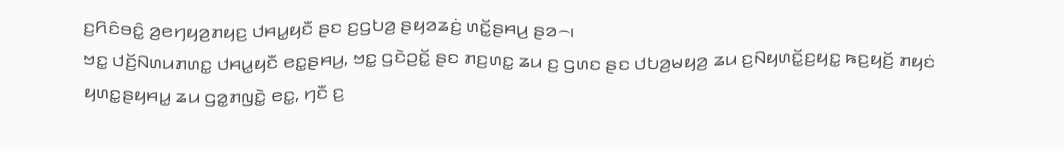ꤢ꤬ꤖꤢꤨꤋꤢꤨ꤭ ꤤ꤬ꤕꤚꤟꤤ꤬ꤊꤟꤢ꤬ ꤓꤌꤣ꤭ꤟꤢꤪ ꤔꤢ ꤢ꤬ꤞꤝꤤ꤬ ꤔꤟꤤꤘꤢꤦ꤬ ꤛꤢꤩ꤭ꤔꤌꤣ꤬ ꤔꤤ꤮꤯
ꤠꤢ꤭ ꤓꤢꤩ꤬ꤡꤛꤣꤊꤛꤢ꤭ ꤓꤌꤣ꤭ꤟꤢꤪ ꤕꤢ꤭ꤔꤌꤣ꤬, ꤠꤢ꤭ ꤞꤢꤧꤑꤢꤩ꤭ ꤔꤢ ꤊꤢ꤬ꤛꤢ꤭ ꤘꤣ ꤢ꤬ ꤞꤛꤢ ꤔꤢ ꤓꤝꤤ꤬ꤗꤟꤤ꤬ ꤘꤣ ꤢ꤬ꤡꤟꤛꤢꤩ꤭ꤢ꤬ꤟꤢ꤭ ꤒꤢ꤬ꤟꤢꤩ꤬ ꤊꤟꤢꤦ ꤟꤛꤢ꤭ꤔꤟꤌꤣ꤭ ꤘꤣ ꤞꤤ꤭ꤊꤜꤢꤧ꤭ ꤕꤢ꤭, ꤚꤢꤪ ꤢ꤬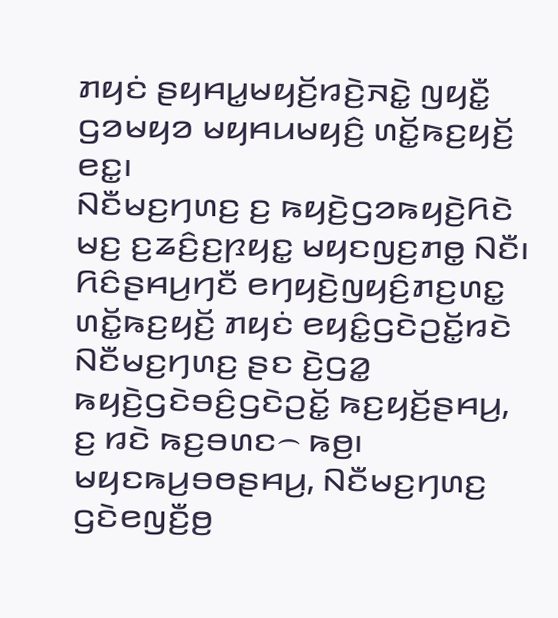ꤊꤟꤢꤦ ꤔꤟꤌꤣ꤭ꤗꤟꤢꤩ꤬ꤙꤢꤧ꤬ꤏꤢꤧ꤭ ꤜꤟꤢꤪ꤭ ꤞꤤꤗꤟꤤ ꤗꤟꤌꤣꤗꤟꤢꤨ꤬ ꤛꤢꤩ꤭ꤒꤢ꤬ꤟꤢꤩ꤬ ꤕꤢ꤭꤯
ꤡꤢꤪꤗꤢ꤬ꤚꤛꤢ꤬ ꤢ꤬ ꤒꤟꤢꤧ꤬ꤞꤤꤒꤟꤢꤧ꤬ꤖꤢꤧ ꤗꤢ꤬ ꤢ꤬ꤘꤢꤨ꤬ꤢ꤬ꤐꤟꤢ꤭ ꤗꤟꤢꤜꤢ꤬ꤊꤥ꤭ ꤡꤢꤪ꤯ ꤖꤢꤨꤔꤌꤣ꤬ꤚꤢꤪ ꤕꤚꤟꤢꤧ꤬ꤜꤟꤢꤨ꤬ꤊꤢ꤬ꤛꤢ꤭ ꤛꤢꤩ꤭ꤒꤢ꤬ꤟꤢꤩ꤬ ꤊꤟꤢꤦ ꤕꤟꤢꤨ꤭ꤞꤢꤧꤑꤢꤩ꤭ꤙꤢꤧ ꤡꤢꤪꤗꤢ꤬ꤚꤛꤢ꤬ ꤔꤢ ꤢꤧ꤬ꤞꤤ꤭ ꤒꤟꤢꤧ꤬ꤞꤢꤧꤋꤢꤨ꤬ꤞꤢꤧꤑꤢꤩ꤭ ꤒꤢ꤬ꤟꤢꤩ꤬ꤔꤌꤣ꤬, ꤢ꤬ ꤙꤢꤧ ꤒꤢ꤬ꤋꤛꤢ꤮ ꤒꤥ꤬꤯ ꤗꤟꤢꤒꤣ꤬ꤋꤥꤔꤌꤣ꤬, ꤡꤢꤪꤗꤢ꤬ꤚꤛꤢ꤬ ꤞꤢꤧꤕꤜꤢꤪ꤬ꤥ꤬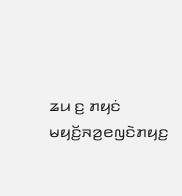ꤘꤣ ꤢ꤬ ꤊꤟꤢꤦ ꤗꤟꤢꤩ꤬ꤏꤤ꤬ꤕꤜꤢꤧꤊꤟꤢ꤬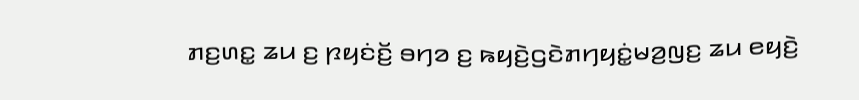ꤊꤢ꤬ꤛꤢ꤭ ꤘꤣ ꤢ꤬ ꤐꤟꤢꤦꤢꤩ꤬ ꤋꤚꤤ ꤢ꤬ ꤒꤟꤢꤧ꤬ꤞꤢꤧꤊꤚꤟꤢꤦ꤭ꤗꤤ꤬ꤜꤢ꤬ ꤘꤣ ꤕꤟꤢꤧ꤬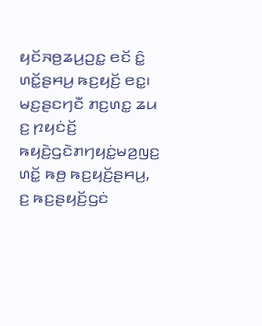ꤟꤢꤩꤏꤥ꤬ꤘꤣ꤬ꤑꤢ꤭ ꤕꤢꤩ ꤢꤨ꤭ ꤛꤢꤩ꤭ꤔꤌꤣ꤬ ꤒꤢ꤬ꤟꤢꤩ꤬ ꤕꤢ꤭꤯ ꤗꤢ꤬ꤔꤢꤚꤢꤪ ꤊꤢ꤬ꤛꤢ꤭ ꤘꤣ ꤢ꤬ ꤐꤟꤢꤦꤢꤩ꤬ ꤒꤟꤢꤧ꤬ꤞꤢꤧꤊꤚꤟꤢꤦ꤭ꤗꤤ꤬ꤜꤢ꤬ ꤛꤢꤩ꤭ ꤒꤥ꤬ ꤒꤢ꤬ꤟꤢꤩ꤬ꤔꤌꤣ꤬, ꤢ꤬ ꤒꤢ꤬ꤔꤟꤢꤩ꤬ꤞꤢꤦ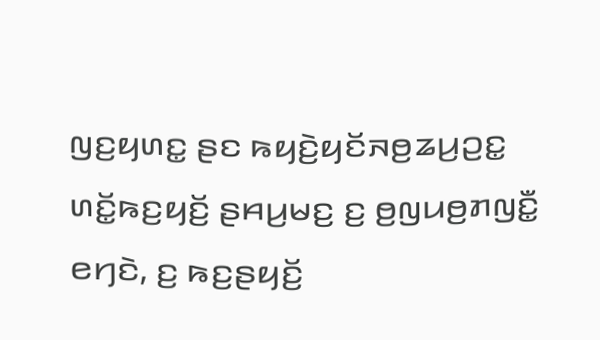ꤜꤢ꤬ꤟꤛꤢ꤭ ꤔꤢ ꤒꤟꤢꤧ꤬ꤟꤢꤩꤏꤥ꤬ꤘꤣ꤬ꤑꤢ꤭ ꤛꤢꤩ꤭ꤒꤢ꤬ꤟꤢꤩ꤬ ꤔꤌꤣ꤬ꤗꤢ꤬ ꤢ꤬ ꤥ꤬ꤜꤣꤥ꤬ꤊꤜꤢꤪ꤭ ꤕꤚꤢꤧ, ꤢ꤬ ꤒꤢ꤬ꤔꤟꤢꤩ꤬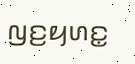ꤜꤢ꤬ꤟꤛꤢ꤭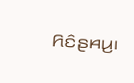ꤖꤢꤨꤔꤌꤣ꤬꤯